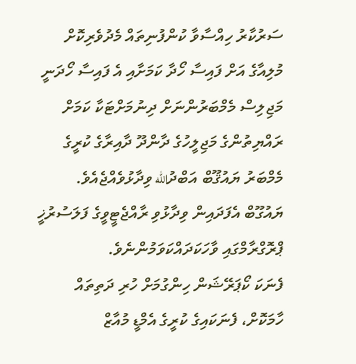ސަރުކާރު ހިއްސާވާ ކުންފުނިތައް މެދުވެރިކޮށް މުލިއާގެ އަށް ފައިސާ ހޯދާ ކަމަށާއި އެ ފައިސާ ހޯދަނީ މަޖިލިސް މެމްބަރުންނަށް ދިނުމަށްޓަކާ ކަމަށް ރައްޔިތުންގެ މަޖިލީހުގެ ދާންދޫ ދާއިރާގެ ކުރީގެ މެމްބަރު ޔައުޤޫބް އަބްދުالله ވިދާޅުވެއްޖެއެވެ.
ޔައުގޫބް އެފަދައިން ވިދާޅުވި ރާއްޖެޓީވީގެ ފަލަސުރުޚީ ޕްރޮގްރާމްގައި ވާހަކަދައްކަވަމުންނެވެ.
ފެނަކަ ކޯޕަރޭޝަން ހިންގުމަށް ހުރި ދަތިތައް ހާމަކޮށް، ފެނަކައިގެ ކުރީގެ އެމްޑީ މުއާޒް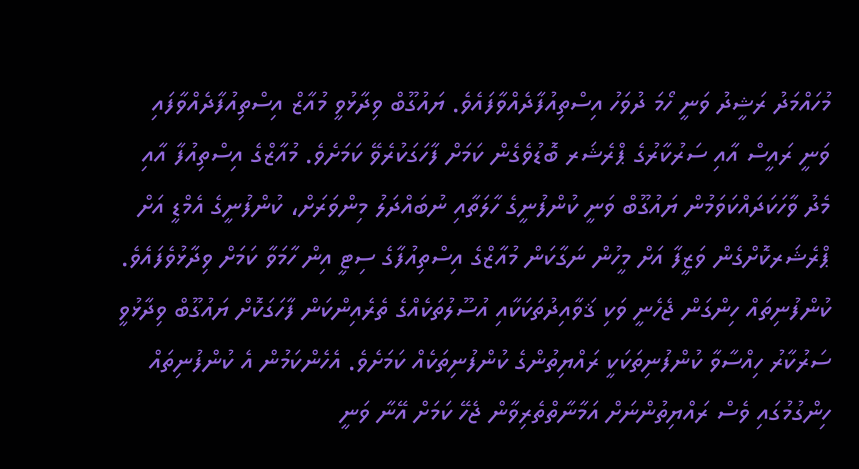މުހައްމަދު ރަޝީދު ވަނީ ހޯމަ ދުވަހު އިސްތިއުފާދެއްވާފައެވެ. ޔައުގޫބް ވިދާޅުވީ މުއާޒް އިސްތިއުފާދެއްވާފައި ވަނީ ރައީސް އާއި ސަރުކާރުގެ ޕްރެޝަރ ބޮޑުވެގެން ކަމަށް ފާހަގަކުރެވޭ ކަމަށެވެ. މުއާޒްގެ އިސްތިއުފާ އާއި މެދު ވާހަކަދައްކަވަމުން ޔައުގޫބް ވަނީ ކުންފުނީގެ ހާލަތާއި ނުބައްދަލު މިންވަރަށް، ކުންފުނީގެ އެމްޑީ އަށް ޕްރެޝަރކޮށްގެން ވަޒީފާ އަށް މީހުން ނަގާކަން މުއާޒްގެ އިސްތިއުފާގެ ސިޓީ އިން ހާމަވާ ކަމަށް ވިދާޅުވެފައެވެ.
ކުންފުނިތައް ހިންގަން ޖެހެނީ ވަކި ޤަވާއިދުތަކަކާއި އުސޫލުތަކެއްގެ ތެރެއިންކަން ފާހަގަކޮށް ޔައުގޫބް ވިދާޅުވީ ސަރުކާރު ހިއްސާވާ ކުންފުނިތަކަކީ ރައްޔިތުންގެ ކުންފުނިތަކެއް ކަމަށެވެ. އެހެންކަމުން އެ ކުންފުނިތައް ހިންގުމުގައި ވެސް ރައްޔިތުންނަށް އަމާނާތްތެރިވާން ޖެހޭ ކަމަށް އޭނާ ވަނީ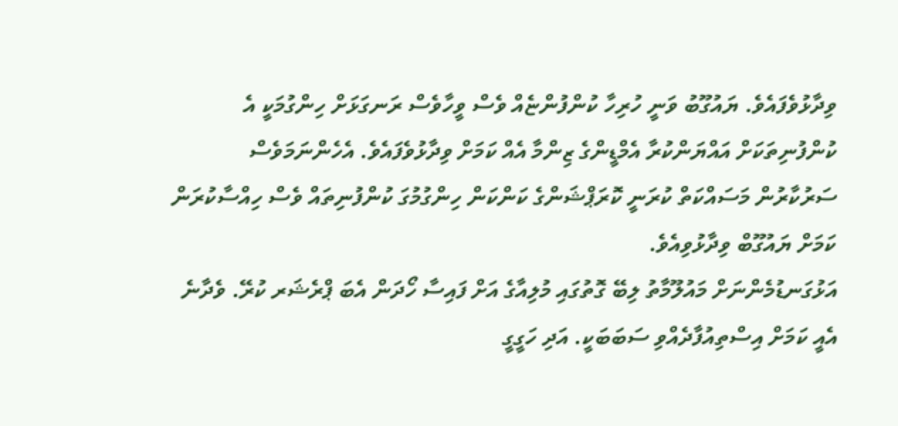ވިދާޅުވެފައެވެ. ޔައުގޫބު ވަނީ ހުރިހާ ކުންފުންޏެއް ވެސް ވީހާވެސް ރަނގަޅަށް ހިންގުމަކީ އެ ކުންފުނިތަކަށް އައްޔަންކުރާ އެމްޑީންގެ ޒިންމާ އެއް ކަމަށް ވިދާޅުވެފައެވެ. އެހެންނަމަވެސް ސަރުކާރުން މަސައްކަތް ކުރަނީ ކޮރަޕްޝަންގެ ކަންކަން ހިންގުމުގަ ކުންފުނިތައް ވެސް ހިއްސާކުރަން ކަމަށް ޔައުގޫބް ވިދާޅުވިއެވެ.
އަޅުގަނޑުމެންނަށް މައުލޫމާތު ލިބޭ ގޮތުގައި މުލިއާގެ އަށް ފައިސާ ހޯދަން އެބަ ޕްރެޝަރ ކުރޭ. ވެދާނެ އެއީ ކަމަށް އިސްތިއުފާދެއްވި ސަބަބަކީ. އަދި ހަގީގީ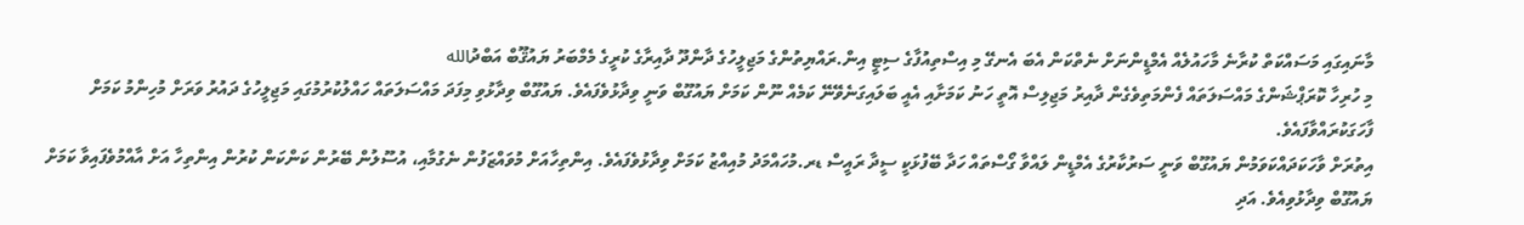މާނައިގައި މަސައްކަތް ކުރާނެ މާހައުލެއް އެމްޑީންނަށް ނެތްކަން އެބަ އެނގޭ މި އިސްތިއުފާގެ ސިޓީ އިން.ރައްޔިތުންގެ މަޖިލީހުގެ ދާންދޫ ދާއިރާގެ ކުރީގެ މެމްބަރު ޔައުޤޫބް އަބްދުالله
މި ހުރިހާ ކޮރަޕްޝަންގެ މައްސަލަތައް ފެންމަތިވެގެން ދާއިރު މަޖިލިސް އޮތީ ހަނު ކަމަށާއި އެއީ ބަލައިގަނެވޭނޭ ކަމެއް ނޫން ކަމަށް ޔައުގޫބް ވަނީ ވިދާޅުވެފައެވެ. ޔައުގޫބް ވިދާޅުވި މިފަދަ މައްސަލަތައް ހައްލުކުރުމުގައި މަޖިލީހުގެ ދައުރު ވަރަށް މުހިންމު ކަމަށް ފާހަގަކުރައްވާފައެވެ.
އިތުރަށް ވާހަކަދައްކަވަމުން ޔައުގޫބް ވަނީ ސަރުކާރުގެ އެމްޑީން ލައްވާ ގޯސްތައް ހަދާ ބޭފުޅަކީ ސީދާ ރައީސް ޑރ.މުހައްމަދު މުއިއްޒު ކަމަށް ވިދާޅުވެފައެވެ. އިންތިހާއަށް މުވައްޒަފުން ނެގުމާއި، އުސޫލުން ބޭރުން ކަންކަން ކުރުން އިންތިހާ އަށް އާއްމުވެފައިވާ ކަމަށް ޔައުގޫބް ވިދާޅުވިއެވެ. އަދި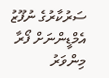ސަރުކާރުގެ ނުފޫޒު އެމްޑީންނަށް ފޯރާ މިންވަރު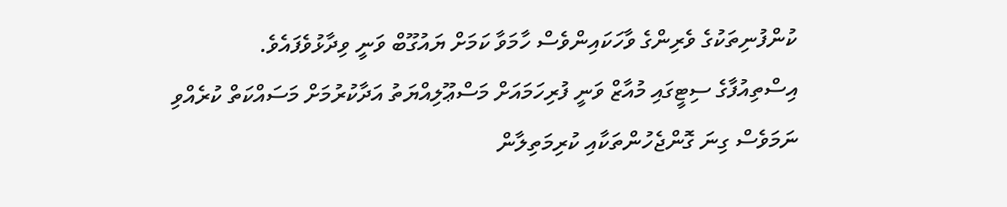ކުންފުނިތަކުގެ ވެރިންގެ ވާހަކައިންވެސް ހާމަވާ ކަމަށް ޔައުގޫބް ވަނީ ވިދާޅުވެފައެވެ.
އިސްތިއުފާގެ ސިޓީގައި މުއާޒް ވަނީ ފުރިހަމައަށް މަސްޢޫލިއްޔަތު އަދާކުރުމަށް މަސައްކަތް ކުރެއްވި ނަމަވެސް ގިނަ ގޮންޖެހުންތަކާއި ކުރިމަތިލާން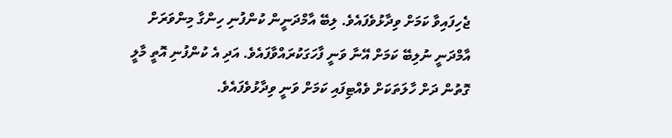ޖެހިފައިވާ ކަމަށް ވިދާޅުވެފައެވެ. ލިބޭ އާމްދަނީން ކުންފުނި ހިންގާ މިންވަރަށް އާމްދަނީ ނުލިބޭ ކަމަށް އޭނާ ވަނީ ފާހަގަކުރައްވާފައެވެ. އަދި އެ ކުންފުނި އޮތީ މާލީ ގޮތުން ދަށް ހާލަތަކަށް ވެއްޓިފައި ކަމަށް ވަނީ ވިދާޅުވެފައެވެ.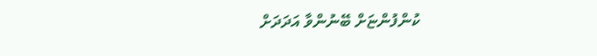ކުންފުންޏަށް ބޭނުންވާ އަދަދަށް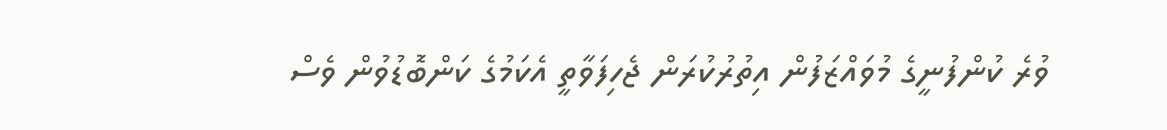ވުރެ ކުންފުނީގެ މުވައްޒަފުން އިތުރުކުރަން ޖެހިފަވާތީ އެކަމުގެ ކަންބޮޑުވުން ވެސް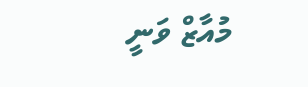މުއާޒް ވަނީ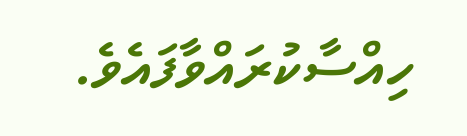ހިއްސާކުރައްވާފައެވެ.